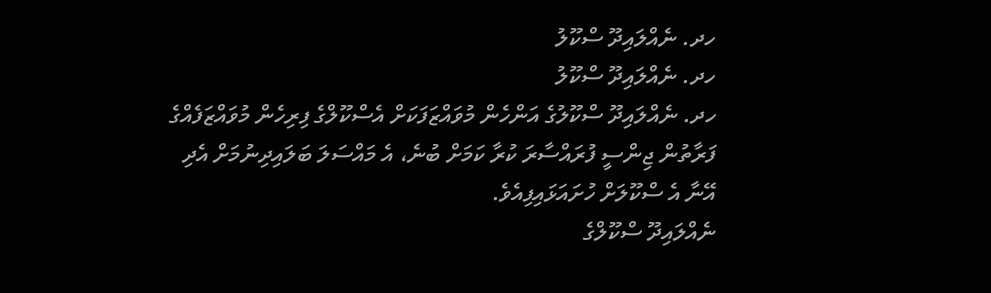ހދ. ނެއްލައިދޫ ސްކޫލު
ހދ. ނެއްލައިދޫ ސްކޫލު
ހދ. ނެއްލައިދޫ ސްކޫލުގެ އަންހެން މުވައްޒަފަކަށް އެސްކޫލްގެ ފިރިހެން މުވައްޒަފެއްގެ ފަރާތުން ޖިންސީ ފުރައްސާރަ ކުރާ ކަމަށް ބުނެ، އެ މައްސަލަ ބަލައިދިނުމަށް އެދި އޭނާ އެ ސްކޫލަށް ހުށައަޅައިފިއެވެ.
ނެއްލައިދޫ ސްކޫލްގެ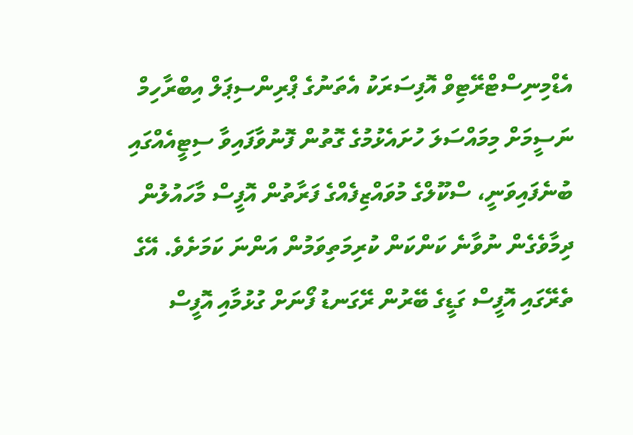އެޑްމިނިސްޓްރޭޓިވް އޮފިސަރަކު އެތަނުގެ ޕްރިންސިޕަލް އިބްރާހިމް ނަސީމަށް މިމައްސަލަ ހުށައެޅުމުގެ ގޮތުން ފޮނުވާފައިވާ ސިޓީއެއްގައި ބުނެފައިވަނީ، ސްކޫލްގެ މުވައްޒިފެއްގެ ފަރާތުން އޮފީސް މާހައުލުން ދިމާވެގެން ނުވާނެ ކަންކަން ކުރިމަތިވަމުން އަންނަ ކަމަށެވެ. އޭގެ ތެރޭގައި އޮފީސް ގަޑީގެ ބޭރުން ރޭގަނޑު ފޯނަށް ގުޅުމާއި އޮފީސް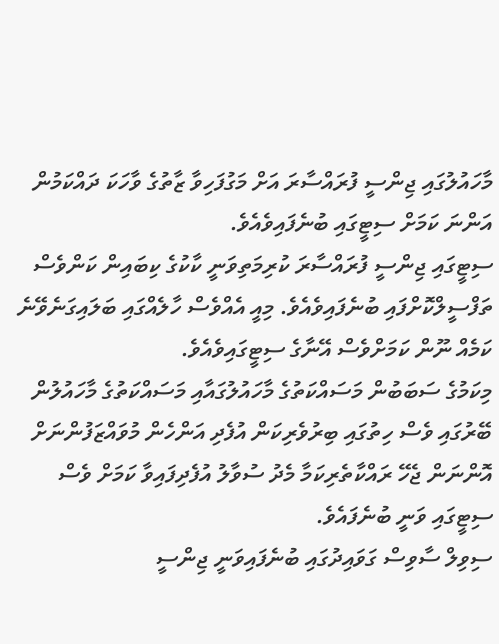މާހައުލުގައި ޖިންސީ ފުރައްސާރަ އަށް މަގުފަހިވާ ޒާތުގެ ވާހަކަ ދައްކަމުން އަންނަ ކަމަށް ސިޓީގައި ބުނެފައިވެއެވެ.
ސިޓީގައި ޖިންސީ ފުރައްސާރަ ކުރިމަތިވަނީ ކާކުގެ ކިބައިން ކަންވެސް ތަފްސީލްކޮށްފައި ބުނެފައިވެއެވެ. މިއީ އެއްވެސް ހާލެއްގައި ބަލައިގަނެވޭނެ ކަމެއް ނޫން ކަމަށްވެސް އޭނާގެ ސިޓީގައިވެއެވެ.
މިކަމުގެ ސަބަބުން މަސައްކަތުގެ މާހައުލުގައާއި މަސައްކަތުގެ މާހައުލުން ބޭރުގައި ވެސް ހިތުގައި ބިރުވެރިކަން އުފެދި އަންހެން މުވައްޒަފުންނަށް އޮންނަން ޖެހޭ ރައްކާތެރިކަމާ މެދު ސުވާލު އުފެދިފައިވާ ކަމަށް ވެސް ސިޓީގައި ވަނީ ބުނެފައެވެ.
ސިވިލް ސާވިސް ގަވައިދުގައި ބުނެފައިވަނީ ޖިންސީ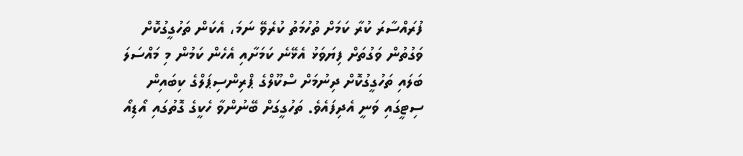ފުރައްސާރަ ކުރާ ކަމަށް ތުހުމަތު ކުރެވޭ ނަމަ، އެކަން ތަހުގީގުކޮށް ވަގުތުން ވަގުތަށް ފިޔަވަޅު އެޅޭނެ ކަމަށާއި އެހެން ކަމުން މި މައްސަލަ ބަލައި ތަހުގީގުކޮށް ދިނުމަށް ސްކޫލްގެ ޕްރިންސިޕަލްގެ ކިބައިން ސިޓީގައި ވަނީ އެދިފައެވެ. ތަހުގީގަށް ބޭނުންވާ ހެކީގެ ގޮތުގައި އޯޑިއޯ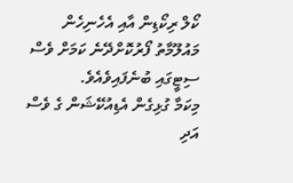ކޯލް ރިކޯޑިން އާއި އެހެނިހެން މައުލޫމާތު ފޯރުކޮށްދޭނެ ކަމަށް ވެސް ސިޓީގައި ބުނެފައިވެއެވެ.
މިކަމާ ގުޅިގެން އެޑިއުކޭޝަން ގެ ވެސް އަދި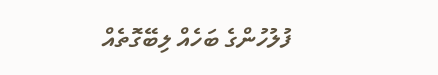ފުލުހުންގެ ބަހެއް ލިބޭގޮތެއް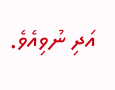އަދި ނުވިއެވެ.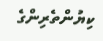ކިޔުންތެރިންގެ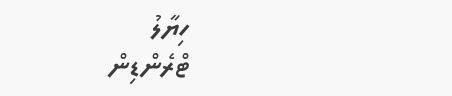ހިޔާލު
ޓްރެންޑިން